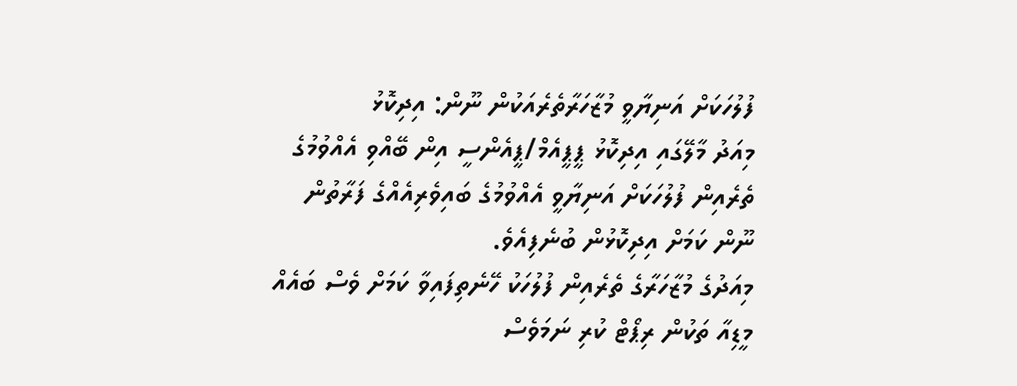ފުލުހަކަށް އަނިޔާވީ މުޒާހަރާތެރެއަކުން ނޫން: އިދިކޮޅު
މިއަދު މާލޭގައި އިދިކޮޅު ޕީޕީއެމް/ޕީއެންސީ އިން ބޭއްވި އެއްވުމުގެ ތެރެއިން ފުލުހަކަށް އަނިޔާވީ އެއްވުމުގެ ބައިވެރިއެއްގެ ފަރާތުން ނޫން ކަމަށް އިދިކޮޅުން ބުނެފިއެވެ.
މިއަދުގެ މުޒާހަރާގެ ތެރެއިން ފުލުހަކު ހޭނެތިފައިވާ ކަމަށް ވެސް ބައެއް މީޑިއާ ތަކުން ރިޕޯޓް ކުރި ނަމަވެސް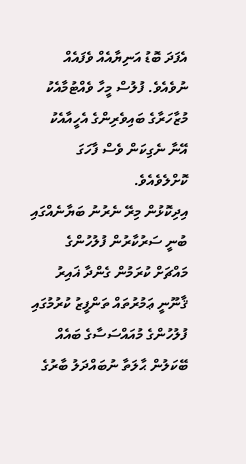އެފަދަ ބޮޑު އަނިޔާއެއް ވެފައެއް ނުވެއެވެ. ފުލުސް މީހާ ވެއްޓުމާއެކު މުޒާހަރާގެ ބައިވެރިންގެ އެހީއާއެކު އޭނާ ނެގިކަން ވެސް ފާހަގަ ކޮށްލެވެއެވެ.
އިދިކޮޅުން މިރޭ ނެރުނު ބަޔާނެއްގައި ބުނީ ސަރުކާރުން ފުލުހުންގެ މައްޗަށް ކުރަމުން ގެންދާ ޣައިރު ޤާނޫނީ ޢަމުރުތައް ތަންފީޒު ކުރުމުގައި ފުލުހުންގެ މުއައްސަސާގެ ބައެއް ބޭކަލުން ޙާލަތާ ނުބައްދަލު ބާރުގެ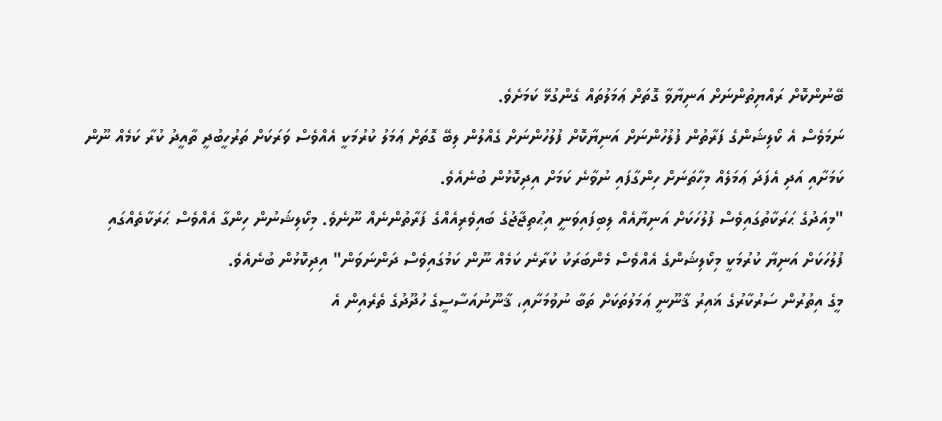ބޭނުންކޮށް ރައްޔިތުންނަށް އަނިޔާވާ ގޮތަށް ޢަމަލުތައް ގެންގުޅޭ ކަމަށެވެ.
ނަމަވެސް އެ ކޯލިޝަންގެ ފަރާތުން ފުލުހުންނަށް އަނިޔާކޮށް ފުލުހުންނަށް ގެއްލުން ލިބޭ ގޮތަށް ޢަމަލު ކުރުމަކީ އެއްވެސް ވަރަކަށް ތަރުހީބުދީ ތާއީދު ކުރާ ކަމެއް ނޫން ކަމަށާއި އަދި އެފަދަ ޢަމަލެއް މިހާތަނަށް ހިންގާފައި ނުވާނެ ކަމަށް އިދިކޮޅުން ބުނެއެވެ.
"މިއަދުގެ ޙަރަކާތުގައިވެސް ފުލުހަކަށް އަނިޔާއެއް ލިބިފައިވަނީ އިޙުތިޖާޖުގެ ބައިވެރިއެއްގެ ފަރާތުންނެއް ނޫނެވެ. މިކޯލިޝަނުން ހިންގާ އެއްވެސް ޙަރަކާތެއްގައި ފުލުހަކަށް އަނިޔާ ކުރުމަކީ މިކޯލިޝަންގެ އެއްވެސް މެންބަރަކު ކުރާނެ ކަމެއް ނޫން ކަމުގައިވެސް ދަންނަވަން" އިދިކޮޅުން ބުނެއެވެ.
މީގެ އިތުރުން ސަރުކާރުގެ ޣައިރު ޤާނޫނީ ޢަމަލުތަކަށް ތަބާ ނުވުމަށާއި، ޤާނޫނުއަސާސީގެ ހުދޫދުގެ ތެރެއިން އެ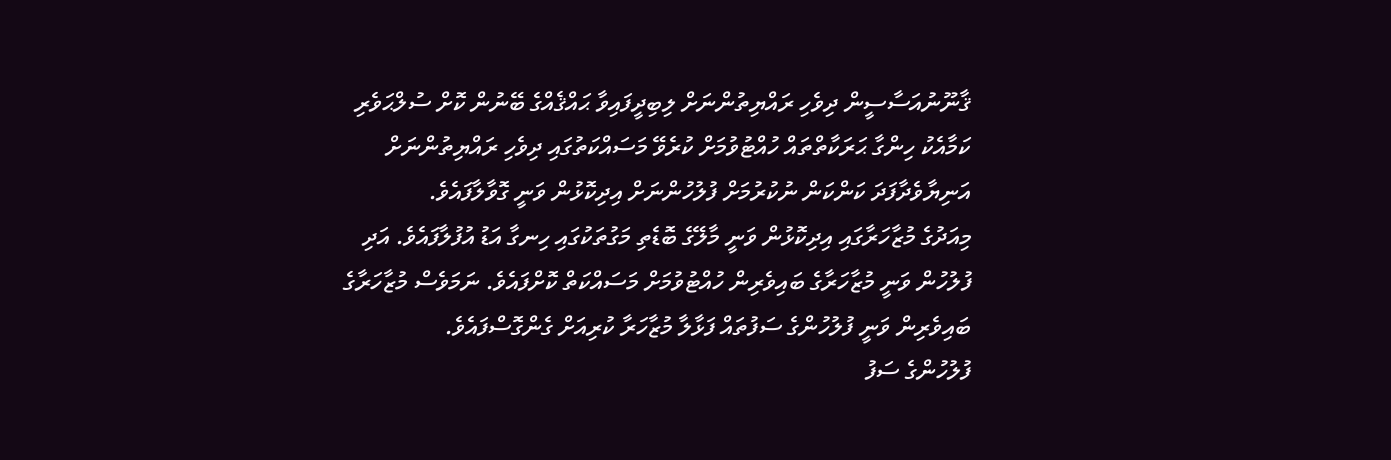ޤާނޫނުއަސާސީން ދިވެހި ރައްޔިތުންނަށް ލިބިދީފައިވާ ޙައްޤެއްގެ ބޭނުން ކޮށް ސުލްޙަވެރި ކަމާއެކު ހިންގާ ޙަރަކާތްތައް ހުއްޓުވުމަށް ކުރެވޭ މަސައްކަތުގައި ދިވެހި ރައްޔިތުންނަށް އަނިޔާވެދާފަދަ ކަންކަން ނުކުރުމަށް ފުލުހުންނަށް އިދިކޮޅުން ވަނީ ގޮވާލާފައެވެ.
މިއަދުގެ މުޒާހަރާގައި އިދިކޮޅުން ވަނީ މާލޭގެ ބޮޑެތި މަގުތަކުގައި ހިނގާ އަޑު އުފުލާފައެވެ. އަދި ފުލުހުން ވަނީ މުޒާހަރާގެ ބައިވެރިން ހުއްޓުވުމަށް މަސައްކަތް ކޮށްފައެވެ. ނަމަވެސް މުޒާހަރާގެ ބައިވެރިން ވަނީ ފުލުހުންގެ ސަފުތައް ފަޅާލާ މުޒާހަރާ ކުރިއަށް ގެންގޮސްފައެވެ.
ފުލުހުންގެ ސަފު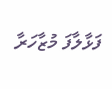ފަޅާލާފަ މުޒާހަރާ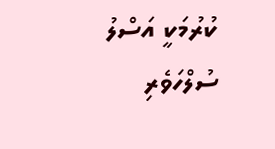ކުރުމަކީ އަސްލު ސުލްހަވެރި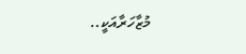މުޒާހަރާއަކީ..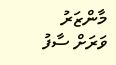މާންޒަރު ވަރަށް ސާފު